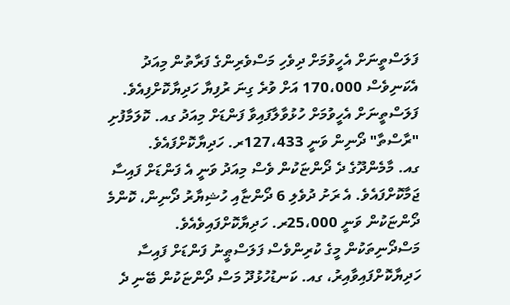ފަލަސްތީނަށް އެހީވުމަށް ދިވެހި މަސްވެރިންގެ ފަރާތުން މިއަދު އެކަނިވެސް 170،000 އަށް ވުރެ ގިނަ ރުފިޔާ ހަދިޔާކޮށްފިއެވެ.
ފަލަސްތީނަށް އެހީވުމަށް ހުޅުވާލާފައިވާ ފަންޑަށް މިއަދު ގއ. ކޮލަމާފުށި "ރާސްތާ" ދޯނިން ވަނީ 127،433ރ. ހަދިޔާކޮށްފައެވެ.
ގއ. މާމެންދޫގެ ދެ ދޯންޏަކުން ވެސް މިއަދު ވަނީ އެ ފަންޑަށް ފައިސާ ޖަމާކޮށްފައެވެ. އެ ރަށު ދުވެލި 6 ދޯންޏާއި ހުޝިޔާރު ދޯނިން، ކޮންމެ ދޯންޏަކުން ވަނީ 25،000ރ. ހަދިޔާކޮށްފައިވެއެވެ.
މަސްދޯނިތަކުން މީގެ ކުރިންވެސް ފަލަސްޠީނު ފަންޑަށް ފައިސާ ހަދިޔާކޮށްފައިވާއިރު، ގއ. ކަނޑުހުޅުދޫ މަސް ދޯންޏަކުން ބޭނި ދެ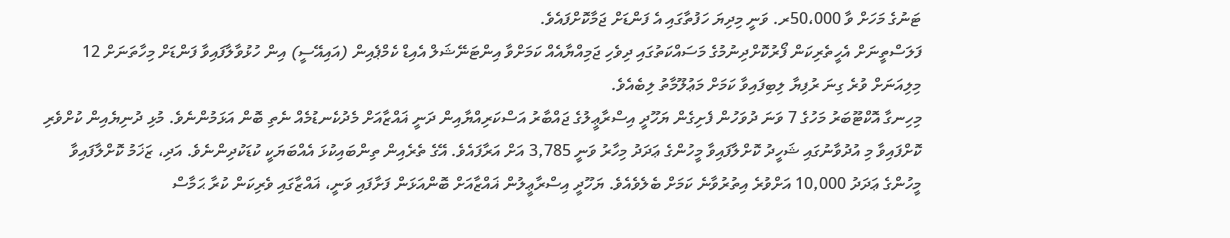ޓަނުގެ މަހަށް ވާ 50،000ރ. ވަނީ މިދިޔަ ހަފުތާގައި އެ ފަންޑަށް ޖަމާކޮށްފައެވެ.
ފަލަސްތީނަށް އެހީތެރިކަން ފޯރުކޮށްދިނުމުގެ މަސައްކަތުގައި ދިވެހި ޖަމިއްޔާއެއް ކަމަށްވާ އިންޓަނޭޝަލް އެއިޑް ކެމްޕެއިން (އައިއޭސީ) އިން ހުޅުވާލާފައިވާ ފަންޑަށް މިހާތަނަށް 12 މިލިއަނަށް ވުރެ ގިނަ ރުފިޔާ ލިބިފައިވާ ކަމަށް މަޢުލޫމާތު ލިބެއެވެ.
މިހިނގާ އޮކްޓޫބަރު މަހުގެ 7 ވަނަ ދުވަހުން ފެށިގެން ޔަހޫދީ އިސްރާޢީލުގެ ޖައްބާރު އަސްކަރިއްޔާއިން ދަނީ ޣައްޒާއަށް މެދުކެނޑުމެއް ނެތި ބޮން އަޅަމުންނެވެ. މުޅި ދުނިޔެއިން ކުށްވެރި ކޮށްފައިވާ މި އުދުވާނުގައި ޝަހީދު ކޮށްލާފައިވާ މީހުންގެ ޢަދަދު މިހާރު ވަނީ 3,785 އަށް އަރާފައެވެ. އޭގެ ތެރެއިން ތިންބައިކުޅަ އެއްބަޔަކީ ކުޑަކުދިންނެވެ. އަދި، ޒަޚަމު ކޮށްލާފައިވާ މީހުންގެ ޢަދަދު 10,000 އަށްވުރެ އިތުރުވާނެ ކަމަށް ބެލެވެއެވެ. ޔަހޫދީ އިސްރާޢީލުން ޣައްޒާއަށް ބޮންއަޅަން ފަށާފައި ވަނީ، ޣައްޒާގައި ވެރިކަން ކުރާ ޙަމާސް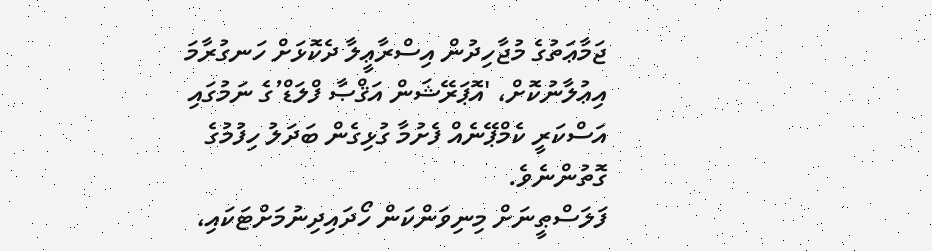ޖަމާޢަތުގެ މުޖާހިދުން އިސްރާޢީލާ ދެކޮޅަށް ހަނގުރާމަ އިޢުލާނުކޮށް، 'އޮޕަރޭޝަން އަޤްޞާ ފްލަޑް’ގެ ނަމުގައި އަސްކަރީ ކެމްޕޭނެއް ފެށުމާ ގުޅިގެން ބަދަލު ހިފުމުގެ ގޮތުންނެވެ.
ފަލަސްޠީނަށް މިނިވަންކަން ހޯދައިދިނުމަށްޓަކައި،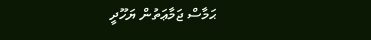ޙަމާސް ޖަމާޢަތުން ޔަހޫދީ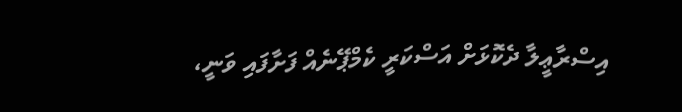އިސްރާޢީލާ ދެކޮޅަށް އަސްކަރީ ކެމްޕޭނެއް ފަށާފައި ވަނީ،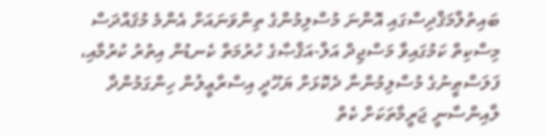ބައިތުލްމަޤްދިސްގައި އޮންނަ މުސްލިމުންގެ ތިންވަނައަށް އެންމެ މުޤައްދަސް މިސްކިތް ކަމުގައިވާ މަސްޖިދް އަލް-އަޤްޞާގެ ހުރުމަތް ކެނޑުން އިތުރު ކުރުމާއި، ފަލަސްޠީނުގެ މުސްލިމުންނާ ދެކޮޅަށް ޔަހޫދީ އިސްރާޢީލުން ހިންގަމުންދާ ލާއިންސާނީ ޖަރީމާތަކަށް ކެތް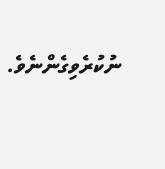ނުކުރެވިގެންނެވެ.